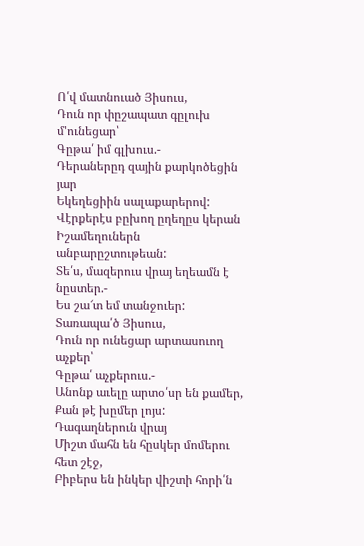Ո՛վ մատնուած Յիսուս,
Դուն որ փըշապատ գըլուխ մ'ունեցար՝
Գըթա՛ իմ գլխուս.-
Դերաներըդ զային քարկոծեցին յար
Եկեղեցիին սալաքարերով:
Վէրքերէս բըխող ըղեղըս կերան
Իշամեղուներն անբարըշտութեան:
Տե՛ս, մազերուս վրայ եղեամն է նըստեր.-
Ես շա՜տ եմ տանջուեր:
Տառապա՛ծ Յիսուս,
Դուն որ ունեցար արտասուող աչքեր՝
Գըթա՛ աչքերուս.-
Անոնք աւելը արտօ՛սր են քամեր,
Քան թէ խըմեր լոյս: Դագաղներուն վրայ
Միշտ մահն են հըսկեր մոմերու հետ շէջ,
Բիբերս են ինկեր վիշտի հորի՛ն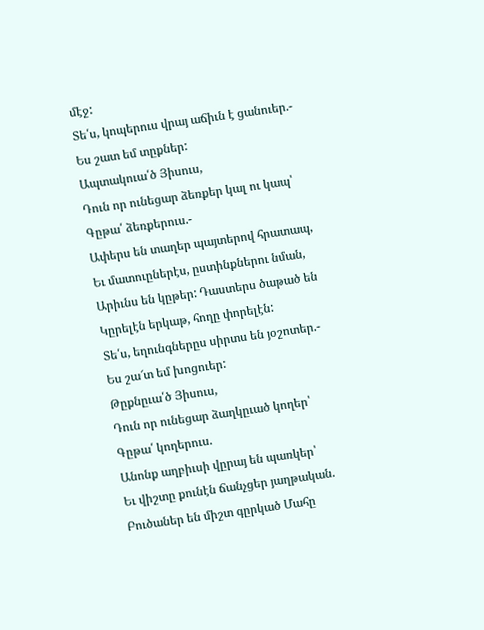մէջ:
Տե՛ս, կոպերուս վրայ աճիւն է ցանուեր.-
Ես շատ եմ տըքներ:
Ապտակուա՛ծ Յիսուս,
Դուն որ ունեցար ձեռքեր կալ ու կապ՝
Գըթա՛ ձեռքերուս.-
Ափերս են տաղեր պայտերով հրատապ,
Եւ մատուըներէս, ըստինքներու նման,
Արիւնս են կըթեր: Դաստերս ծաթած են
Կըրելէն երկաթ, հողը փորելէն:
Տե՛ս, եղունգներըս սիրտս են յօշոտեր.-
Ես շա՜տ եմ խոցուեր:
Թըքնըւա՛ծ Յիսուս,
Դուն որ ունեցար ձաղկըւած կողեր՝
Գըթա՛ կողերուս.
Անոնք աղբիւսի վըրայ են պառկեր՝
Եւ վիշտը քունէն ճանչցեր յաղթական.
Բուծաներ են միշտ գըրկած Մահը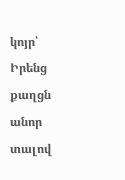կոյր՝
Իրենց քաղցն անոր տալով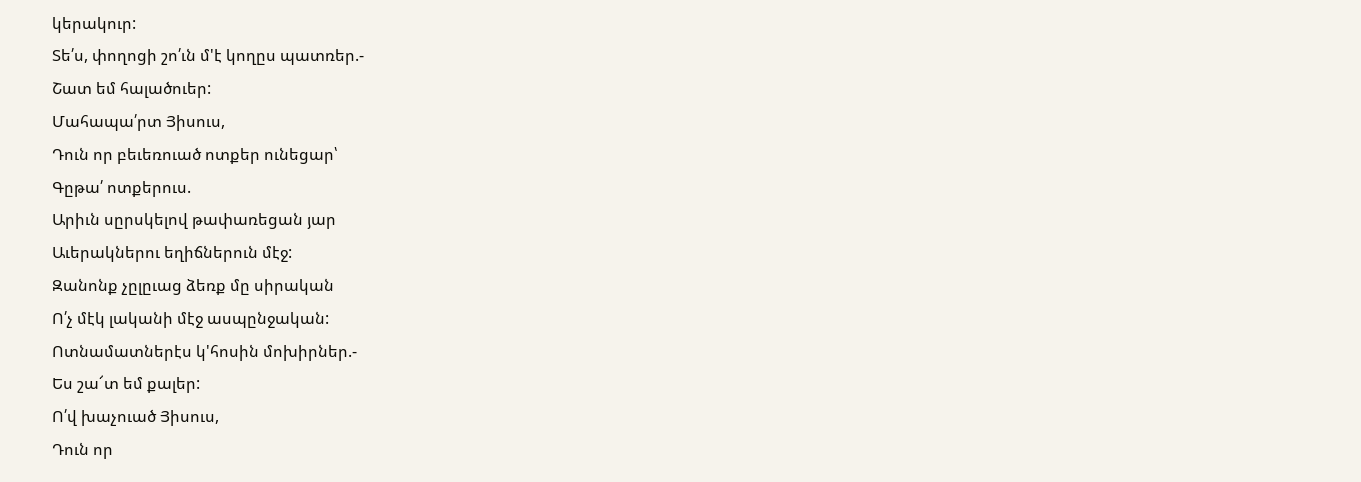կերակուր:
Տե՛ս, փողոցի շո՛ւն մ'է կողըս պատռեր.-
Շատ եմ հալածուեր:
Մահապա՛րտ Յիսուս,
Դուն որ բեւեռուած ոտքեր ունեցար՝
Գըթա՛ ոտքերուս.
Արիւն սըրսկելով թափառեցան յար
Աւերակներու եղիճներուն մէջ:
Զանոնք չըլըւաց ձեռք մը սիրական
Ո՛չ մէկ լականի մէջ ասպընջական:
Ոտնամատներէս կ'հոսին մոխիրներ.-
Ես շա՜տ եմ քալեր:
Ո՛վ խաչուած Յիսուս,
Դուն որ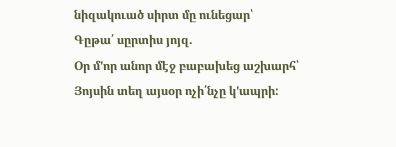նիզակուած սիրտ մը ունեցար՝
Գըթա՛ սըրտիս յոյզ.
Օր մ'որ անոր մէջ բաբախեց աշխարհ՝
Յոյսին տեղ այսօր ոչի՛նչը կ'ապրի: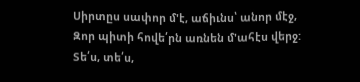Սիրտըս սափոր մ'է, աճիւնս՝ անոր մէջ,
Զոր պիտի հովե՛րն առնեն մ'ահէս վերջ:
Տե՛ս, տե՛ս,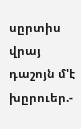սըրտիս վրայ դաշոյն մ'է խըրուեր.-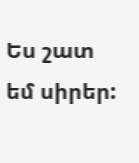Ես շատ եմ սիրեր: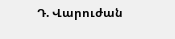Դ. Վարուժան